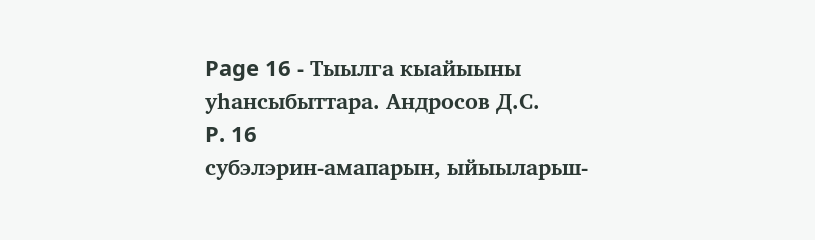Page 16 - Тыылга кыайыыны уһансыбыттара. Андросов Д.С.
P. 16
субэлэрин-амапарын, ыйыыларьш-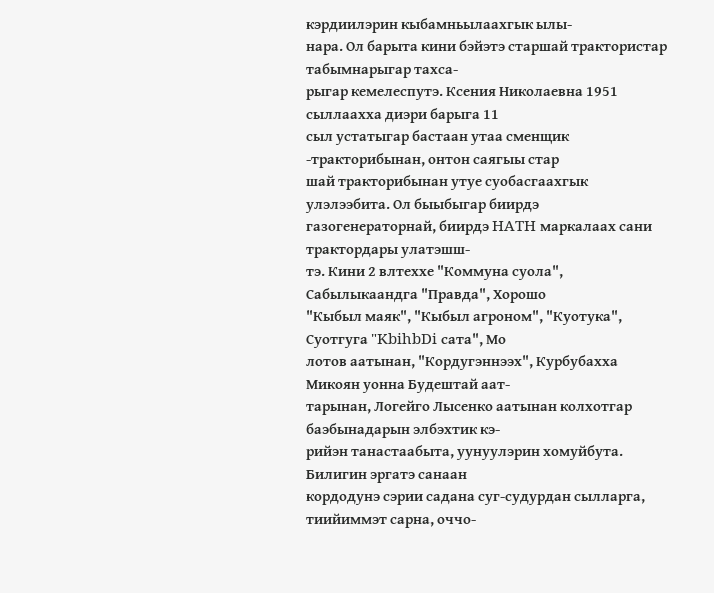кэрдиилэрин кыбамньылаахгык ылы-
нара. Ол барыта кини бэйэтэ старшай трактористар табымнарыгар тахса-
рыгар кемелеспутэ. Ксения Николаевна 1951 сыллаахха диэри барыга 11
сыл устатыгар бастаан утаа сменщик -тракторибынан, онтон саягыы стар
шай тракторибынан утуе суобасгаахгык улэлээбита. Ол быыбыгар биирдэ
газогенераторнай, биирдэ HATH маркалаах сани трактордары улатэшш-
тэ. Кини 2 влтеххе "Коммуна суола", Сабылыкаандга "Правда", Хорошо
"Кыбыл маяк", "Кыбыл агроном", "Куотука", Суотгуга "KbihbDi сата", Мо
лотов аатынан, "Кордугэннээх", Курбубахха Микоян уонна Будештай аат-
тарынан, Логейго Лысенко аатынан колхотгар баэбынадарын элбэхтик кэ-
рийэн танастаабыта, уунуулэрин хомуйбута. Билигин эргатэ санаан
кордодунэ сэрии садана суг-судурдан сылларга, тиийиммэт сарна, оччо-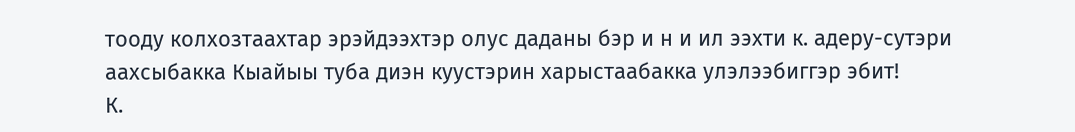тооду колхозтаахтар эрэйдээхтэр олус даданы бэр и н и ил ээхти к. адеру-сутэри
аахсыбакка Кыайыы туба диэн куустэрин харыстаабакка улэлээбиггэр эбит!
К.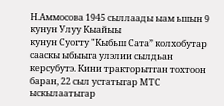Н.Аммосова 1945 сыллаады ыам ьшын 9 кунун Улуу Кыайыы
кунун Суогту "Кыбьш Сата” колхобутар сааскы ыбыыга улэлии сылдьан
керсубутэ. Кини тракторытган тохтоон баран, 22 сыл устатыгар МТС
ыскылаатыгар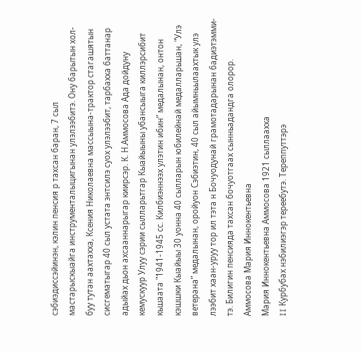сэбиэдиссэйинэн, кэлин пенсия р тахсан баран, 7 сыл
мастарыскыайга инструменталыцигынан улэлээбитэ. Ону барытын хол-
буу тутан аахтахха, Ксения Николаевна массыына-трактор стагашятын
сисгематыгар 40 сыл устата энтсилэ суох улэлээбит, тарбахха баттанар
адыйах дьон ахсааннарыгар киирсэр. К. Н.Аммосова Ада дойдуну
кемускуур Улуу сэрии сылларьтгар Кыайыыны убансыыга киллэрсибит
кьшаата "1941-1945 сс. Килбиэннээх улэтин ибин” медалынан, онтон
кэшшки Кыайыы 30 уонна 40 сылларын юбилейнай медалларьшан, "Улэ
ветерана” медалынан, оройуон Сэбиэтин, 40 сыл айымньылаахтык улэ
лээбит хаан-уруу тор ил тэта н Бочуодунай грамотадарынан бадиэтэмми-
тэ. Билигин пенсияда тахсан бочуотгаах сынньадандга олорор.
Аммосова Мария Иннокентьевна
Мария Иннокентьевна Аммосова 1921 сыллаахха
II Курбубах нэбилиэгэр тереебутэ. Тереппуттэрэ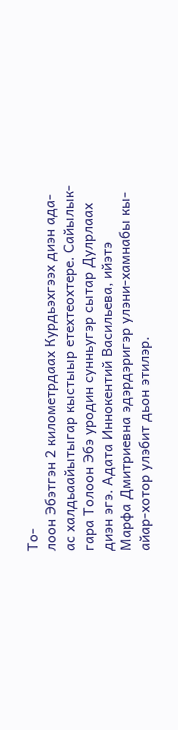То-
лоон Эбэтгэн 2 километрдаах Курдьэхгээх диэн ада-
ас халдьаайытыгар кыстыыр етехтеохтере. Сайылык-
гара Толоон Эбэ уродин сунньугэр сытар Дулрлаах
диэн эгэ. Адата Иннокентий Васильева, ийэтэ
Марфа Дмитриевна эдэрдэригэр улэни-хамнабы кы-
айар-хотор улэбит дьон этилэр.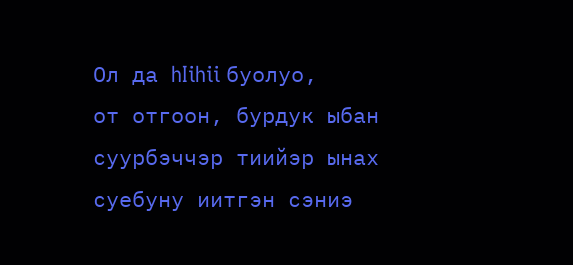Ол да hIihii буолуо,
от отгоон, бурдук ыбан суурбэччэр тиийэр ынах
суебуну иитгэн сэниэ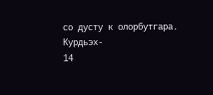со дусту к олорбутгара. Курдьэх-
14